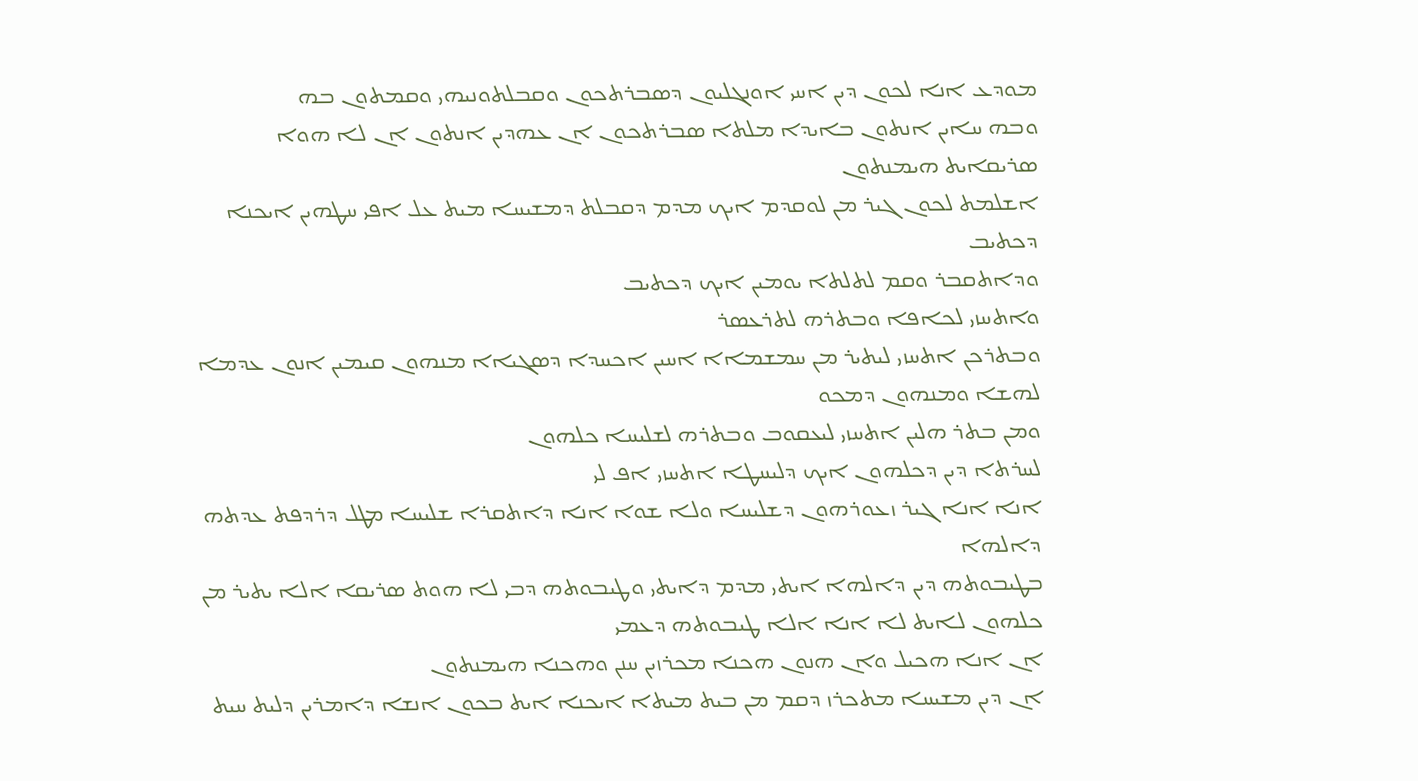ܡܘܕܥ ܐܢܐ ܠܟܘܢ ܕܝܢ ܐܚܝ ܐܘܢܓܠܝܘܢ ܕܣܒܪܬܟܘܢ ܘܩܒܠܬܘܢܝܗܝ ܘܩܡܬܘܢ ܒܗ
ܘܒܗ ܚܐܝܢ ܐܢܬܘܢ ܒܐܝܕܐ ܡܠܬܐ ܣܒܪܬܟܘܢ ܐܢ ܥܗܕܝܢ ܐܢܬܘܢ ܐܢ ܠܐ ܗܘܐ ܣܪܝܩܐܝܬ ܗܝܡܢܬܘܢ
ܐܫܠܡܬ ܠܟܘܢ ܓܝܪ ܡܢ ܠܘܩܕܡ ܐܝܟ ܡܕܡ ܕܩܒܠܬ ܕܡܫܝܚܐ ܡܝܬ ܥܠ ܐܦܝ ܚܛܗܝܢ ܐܝܟܢܐ ܕܟܬܝܒ
ܘܕܐܬܩܒܪ ܘܩܡ ܠܬܠܬܐ ܝܘܡܝܢ ܐܝܟ ܕܟܬܝܒ
ܘܐܬܚܙܝ ܠܟܐܦܐ ܘܒܬܪܗ ܠܬܪܥܣܪ
ܘܒܬܪܟܢ ܐܬܚܙܝ ܠܝܬܝܪ ܡܢ ܚܡܫܡܐܐ ܐܚܝܢ ܐܟܚܕܐ ܕܣܓܝܐܐ ܡܢܗܘܢ ܩܝܡܝܢ ܐܢܘܢ ܥܕܡܐ ܠܗܫܐ ܘܡܢܗܘܢ ܕܡܟܘ
ܘܡܢ ܒܬܪ ܗܠܝܢ ܐܬܚܙܝ ܠܝܥܩܘܒ ܘܒܬܪܗ ܠܫܠܝܚܐ ܟܠܗܘܢ
ܠܚܪܬܐ ܕܝܢ ܕܟܠܗܘܢ ܐܝܟ ܕܠܝܚܛܐ ܐܬܚܙܝ ܐܦ ܠܝ
ܐܢܐ ܐܢܐ ܓܝܪ ܙܥܘܪܗܘܢ ܕܫܠܝܚܐ ܘܠܐ ܫܘܐ ܐܢܐ ܕܐܬܩܪܐ ܫܠܝܚܐ ܡܛܠ ܕܪܕܦܬ ܥܕܬܗ ܕܐܠܗܐ
ܒܛܝܒܘܬܗ ܕܝܢ ܕܐܠܗܐ ܐܝܬܝ ܡܕܡ ܕܐܝܬܝ ܘܛܝܒܘܬܗ ܕܒܝ ܠܐ ܗܘܬ ܣܪܝܩܐ ܐܠܐ ܝܬܝܪ ܡܢ ܟܠܗܘܢ ܠܐܝܬ ܠܐ ܐܢܐ ܐܠܐ ܛܝܒܘܬܗ ܕܥܡܝ
ܐܢ ܐܢܐ ܗܟܝܠ ܘܐܢ ܗܢܘܢ ܗܟܢܐ ܡܟܪܙܝܢ ܚܢܢ ܘܗܟܢܐ ܗܝܡܢܬܘܢ
ܐܢ ܕܝܢ ܡܫܝܚܐ ܡܬܟܪܙ ܕܩܡ ܡܢ ܒܝܬ ܡܝܬܐ ܐܝܟܢܐ ܐܝܬ ܒܟܘܢ ܐܢܫܐ ܕܐܡܪܝܢ ܕܠܝܬ ܚܝܬ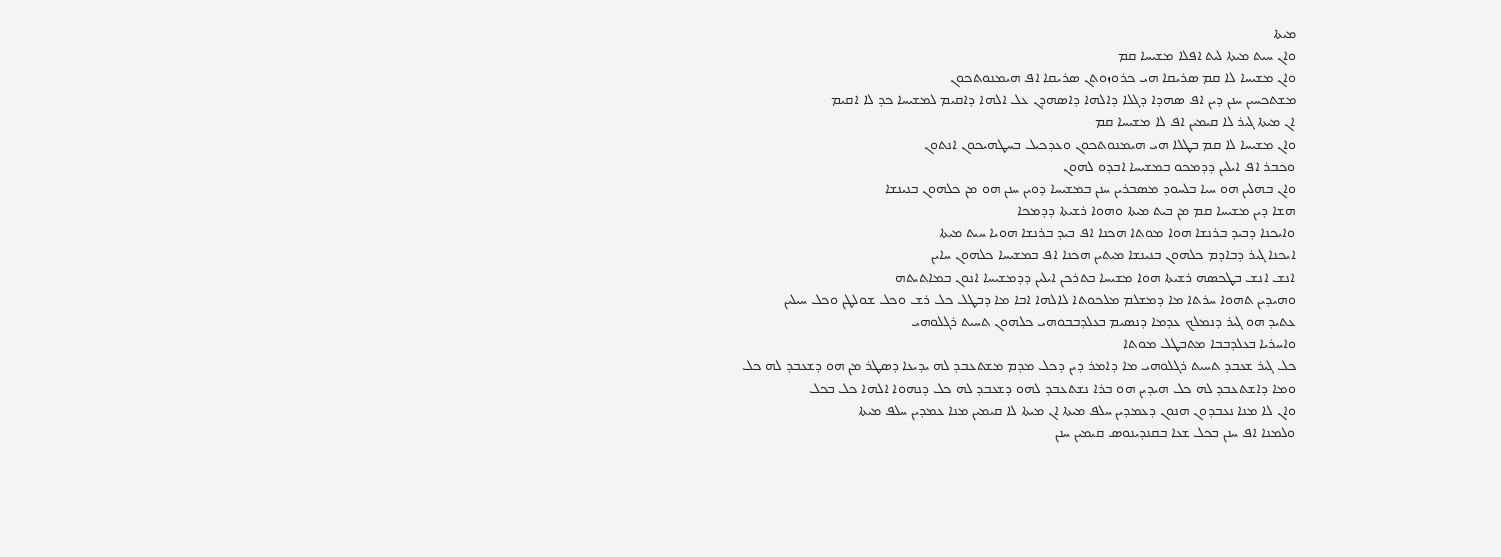ܡܝܬܐ
ܘܐܢ ܚܝܬ ܡܝܬܐ ܠܝܬ ܐܦܠܐ ܡܫܝܚܐ ܩܡ
ܘܐܢ ܡܫܝܚܐ ܠܐ ܩܡ ܣܪܝܩܐ ܗܝ ܟܪܘܙܘܬܢ ܣܪܝܩܐ ܐܦ ܗܝܡܢܘܬܟܘܢ
ܡܫܬܟܚܝܢ ܚܢܢ ܕܝܢ ܐܦ ܣܗܕܐ ܕܓܠܐ ܕܐܠܗܐ ܕܐܣܗܕܢ ܥܠ ܐܠܗܐ ܕܐܩܝܡ ܠܡܫܝܚܐ ܟܕ ܠܐ ܐܩܝܡ
ܐܢ ܡܝܬܐ ܓܝܪ ܠܐ ܩܝܡܝܢ ܐܦ ܠܐ ܡܫܝܚܐ ܩܡ
ܘܐܢ ܡܫܝܚܐ ܠܐ ܩܡ ܒܛܠܐ ܗܝ ܗܝܡܢܘܬܟܘܢ ܘܥܕܟܝܠ ܒܚܛܗܝܟܘܢ ܐܢܬܘܢ
ܘܟܒܪ ܐܦ ܐܝܠܝܢ ܕܕܡܟܘ ܒܡܫܝܚܐ ܐܒܕܘ ܠܗܘܢ
ܘܐܢ ܒܗܠܝܢ ܗܘ ܚܝܐ ܒܠܚܘܕ ܡܣܒܪܝܢ ܚܢܢ ܒܡܫܝܚܐ ܕܘܝܢ ܚܢܢ ܗܘ ܡܢ ܟܠܗܘܢ ܒܢܝܢܫܐ
ܗܫܐ ܕܝܢ ܡܫܝܚܐ ܩܡ ܡܢ ܒܝܬ ܡܝܬܐ ܘܗܘܐ ܪܫܝܬܐ ܕܕܡܟܐ
ܘܐܝܟܢܐ ܕܒܝܕ ܒܪܢܫܐ ܗܘܐ ܡܘܬܐ ܗܟܢܐ ܐܦ ܒܝܕ ܒܪܢܫܐ ܗܘܝܐ ܚܝܬ ܡܝܬܐ
ܐܝܟܢܐ ܓܝܪ ܕܒܐܕܡ ܟܠܗܘܢ ܒܢܝܢܫܐ ܡܝܬܝܢ ܗܟܢܐ ܐܦ ܒܡܫܝܚܐ ܟܠܗܘܢ ܚܐܝܢ
ܐܢܫ ܐܢܫ ܒܛܟܣܗ ܪܫܝܬܐ ܗܘܐ ܡܫܝܚܐ ܒܬܪܟܢ ܐܝܠܝܢ ܕܕܡܫܝܚܐ ܐܢܘܢ ܒܡܐܬܝܬܗ
ܘܗܝܕܝܢ ܬܗܘܐ ܚܪܬܐ ܡܐ ܕܡܫܠܡ ܡܠܟܘܬܐ ܠܐܠܗܐ ܐܒܐ ܡܐ ܕܒܛܠ ܟܠ ܪܫ ܘܟܠ ܫܘܠܛܢ ܘܟܠ ܚܝܠܝܢ
ܥܬܝܕ ܗܘ ܓܝܪ ܕܢܡܠܟ ܥܕܡܐ ܕܢܣܝܡ ܒܥܠܕܒܒܘܗܝ ܟܠܗܘܢ ܬܚܝܬ ܪܓܠܘܗܝ
ܘܐܚܪܝܐ ܒܥܠܕܒܒܐ ܡܬܒܛܠ ܡܘܬܐ
ܟܠ ܓܝܪ ܫܥܒܕ ܬܚܝܬ ܪܓܠܘܗܝ ܡܐ ܕܐܡܪ ܕܝܢ ܕܟܠ ܡܕܡ ܡܫܬܥܒܕ ܠܗ ܝܕܝܥܐ ܕܣܛܪ ܡܢ ܗܘ ܕܫܥܒܕ ܠܗ ܟܠ
ܘܡܐ ܕܐܫܬܥܒܕ ܠܗ ܟܠ ܗܝܕܝܢ ܗܘ ܒܪܐ ܢܫܬܥܒܕ ܠܗܘ ܕܫܥܒܕ ܠܗ ܟܠ ܕܢܗܘܐ ܐܠܗܐ ܟܠ ܒܟܠ
ܘܐܢ ܠܐ ܡܢܐ ܢܥܒܕܘܢ ܗܢܘܢ ܕܥܡܕܝܢ ܚܠܦ ܡܝܬܐ ܐܢ ܡܝܬܐ ܠܐ ܩܝܡܝܢ ܡܢܐ ܥܡܕܝܢ ܚܠܦ ܡܝܬܐ
ܘܠܡܢܐ ܐܦ ܚܢܢ ܒܟܠ ܫܥܐ ܒܩܢܕܝܢܘܣ ܩܝܡܝܢ ܚܢܢ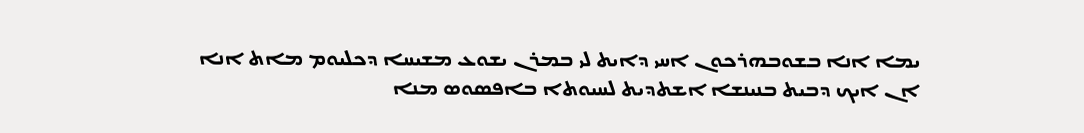ܝܡܐ ܐܢܐ ܒܫܘܒܗܪܟܘܢ ܐܚܝ ܕܐܝܬ ܠܝ ܒܡܪܢ ܝܫܘܥ ܡܫܝܚܐ ܕܟܠܝܘܡ ܡܐܬ ܐܢܐ
ܐܢ ܐܝܟ ܕܒܝܬ ܒܢܝܢܫܐ ܐܫܬܕܝܬ ܠܚܝܘܬܐ ܒܐܦܣܘܣ ܡܢܐ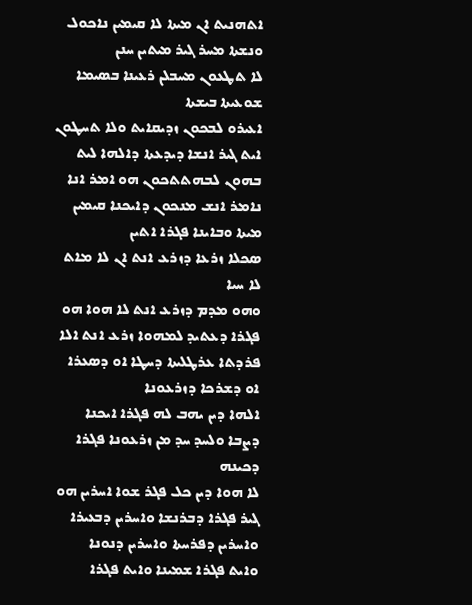ܐܬܗܢܝܬ ܐܢ ܡܝܬܐ ܠܐ ܩܝܡܝܢ ܢܐܟܘܠ ܘܢܫܬܐ ܡܚܪ ܓܝܪ ܡܝܬܝܢ ܚܢܢ
ܠܐ ܬܛܥܘܢ ܡܚܒܠܢ ܪܥܝܢܐ ܒܣܝܡܐ ܫܘܥܝܬܐ ܒܝܫܬܐ
ܐܥܝܪܘ ܠܒܟܘܢ ܙܕܝܩܐܝܬ ܘܠܐ ܬܚܛܘܢ ܐܝܬ ܓܝܪ ܐܢܫܐ ܕܝܕܥܬܐ ܕܐܠܗܐ ܠܝܬ ܒܗܘܢ ܠܒܗܬܬܟܘܢ ܗܘ ܐܡܪ ܐܢܐ
ܢܐܡܪ ܐܢܫ ܡܢܟܘܢ ܕܐܝܟܢܐ ܩܝܡܝܢ ܡܝܬܐ ܘܒܐܝܢܐ ܦܓܪܐ ܐܬܝܢ
ܣܟܠܐ ܙܪܥܐ ܕܙܪܥ ܐܢܬ ܐܢ ܠܐ ܡܐܬ ܠܐ ܚܝܐ
ܘܗܘ ܡܕܡ ܕܙܪܥ ܐܢܬ ܠܐ ܗܘܐ ܗܘ ܦܓܪܐ ܕܥܬܝܕ ܠܡܗܘܐ ܙܪܥ ܐܢܬ ܐܠܐ ܦܪܕܬܐ ܥܪܛܠܝܬܐ ܕܚܛܐ ܐܘ ܕܣܥܪܐ ܐܘ ܕܫܪܟܐ ܕܙܪܥܘܢܐ
ܐܠܗܐ ܕܝܢ ܝܗܒ ܠܗ ܦܓܪܐ ܐܝܟܢܐ ܕܨܒܐ ܘܠܚܕ ܚܕ ܡܢ ܙܪܥܘܢܐ ܦܓܪܐ ܕܟܝܢܗ
ܠܐ ܗܘܐ ܕܝܢ ܟܠ ܦܓܪ ܫܘܐ ܐܚܪܝܢ ܗܘ ܓܝܪ ܦܓܪܐ ܕܒܪܢܫܐ ܘܐܚܪܝܢ ܕܒܥܝܪܐ ܘܐܚܪܝܢ ܕܦܪܚܬܐ ܘܐܚܪܝܢ ܕܢܘܢܐ
ܘܐܝܬ ܦܓܪܐ ܫܡܝܢܐ ܘܐܝܬ ܦܓܪܐ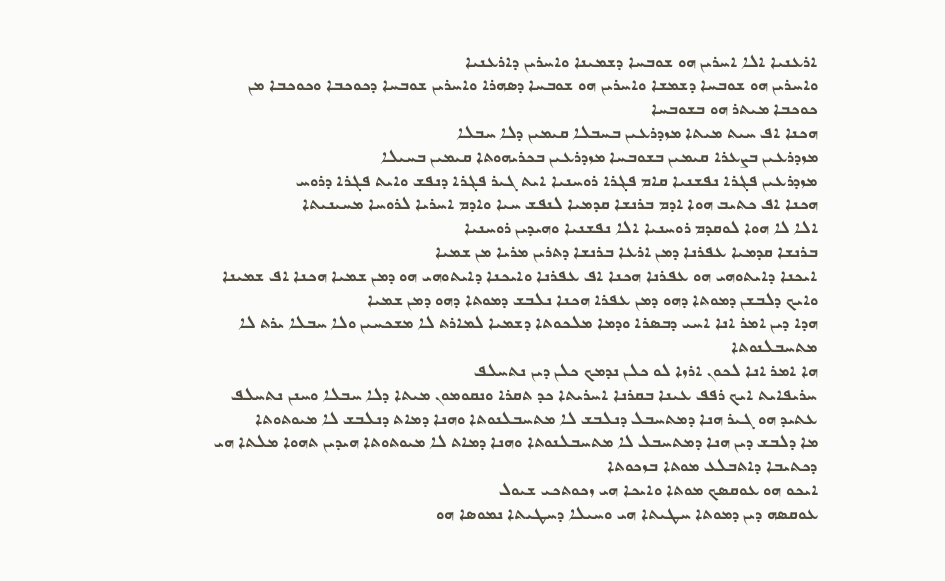ܐܪܥܢܝܐ ܐܠܐ ܐܚܪܝܢ ܗܘ ܫܘܒܚܐ ܕܫܡܝܢܐ ܘܐܚܪܝܢ ܕܐܪܥܢܝܐ
ܘܐܚܪܝܢ ܗܘ ܫܘܒܚܐ ܕܫܡܫܐ ܘܐܚܪܝܢ ܗܘ ܫܘܒܚܐ ܕܣܗܪܐ ܘܐܚܪܝܢ ܫܘܒܚܐ ܕܟܘܟܒܐ ܘܟܘܟܒܐ ܡܢ ܟܘܟܒܐ ܡܝܬܪ ܗܘ ܒܫܘܒܚܐ
ܗܟܢܐ ܐܦ ܚܝܬ ܡܝܬܐ ܡܙܕܪܥܝܢ ܒܚܒܠܐ ܩܝܡܝܢ ܕܠܐ ܚܒܠܐ
ܡܙܕܪܥܝܢ ܒܨܥܪܐ ܩܝܡܝܢ ܒܫܘܒܚܐ ܡܙܕܪܥܝܢ ܒܟܪܝܗܘܬܐ ܩܝܡܝܢ ܒܚܝܠܐ
ܡܙܕܪܥܝܢ ܦܓܪܐ ܢܦܫܢܝܐ ܩܐܡ ܦܓܪܐ ܪܘܚܢܝܐ ܐܝܬ ܓܝܪ ܦܓܪܐ ܕܢܦܫ ܘܐܝܬ ܦܓܪܐ ܕܪܘܚ
ܗܟܢܐ ܐܦ ܟܬܝܒ ܗܘܐ ܐܕܡ ܒܪܢܫܐ ܩܕܡܝܐ ܠܢܦܫ ܚܝܐ ܘܐܕܡ ܐܚܪܝܐ ܠܪܘܚܐ ܡܚܝܢܝܬܐ
ܐܠܐ ܠܐ ܗܘܐ ܠܘܩܕܡ ܪܘܚܢܝܐ ܐܠܐ ܢܦܫܢܝܐ ܘܗܝܕܝܢ ܪܘܚܢܝܐ
ܒܪܢܫܐ ܩܕܡܝܐ ܥܦܪܢܐ ܕܡܢ ܐܪܥܐ ܒܪܢܫܐ ܕܬܪܝܢ ܡܪܝܐ ܡܢ ܫܡܝܐ
ܐܝܟܢܐ ܕܐܝܬܘܗܝ ܗܘ ܥܦܪܢܐ ܗܟܢܐ ܐܦ ܥܦܪܢܐ ܘܐܝܟܢܐ ܕܐܝܬܘܗܝ ܗܘ ܕܡܢ ܫܡܝܐ ܗܟܢܐ ܐܦ ܫܡܝܢܐ
ܘܐܝܟ ܕܠܒܫܢ ܕܡܘܬܐ ܕܗܘ ܕܡܢ ܥܦܪܐ ܗܟܢܐ ܢܠܒܫ ܕܡܘܬܐ ܕܗܘ ܕܡܢ ܫܡܝܐ
ܗܕܐ ܕܝܢ ܐܡܪ ܐܢܐ ܐܚܝ ܕܒܣܪܐ ܘܕܡܐ ܡܠܟܘܬܐ ܕܫܡܝܐ ܠܡܐܪܬ ܠܐ ܡܫܟܚܝܢ ܘܠܐ ܚܒܠܐ ܝܪܬ ܠܐ ܡܬܚܒܠܢܘܬܐ
ܗܐ ܐܡܪ ܐܢܐ ܠܟܘܢ ܐܪܙܐ ܠܘ ܟܠܢ ܢܕܡܟ ܟܠܢ ܕܝܢ ܢܬܚܠܦ
ܚܪܝܦܐܝܬ ܐܝܟ ܪܦܦ ܥܝܢܐ ܒܩܪܢܐ ܐܚܪܝܬܐ ܟܕ ܬܩܪܐ ܘܢܩܘܡܘܢ ܡܝܬܐ ܕܠܐ ܚܒܠܐ ܘܚܢܢ ܢܬܚܠܦ
ܥܬܝܕ ܗܘ ܓܝܪ ܗܢܐ ܕܡܬܚܒܠ ܕܢܠܒܫ ܠܐ ܡܬܚܒܠܢܘܬܐ ܘܗܢܐ ܕܡܐܬ ܕܢܠܒܫ ܠܐ ܡܝܘܬܘܬܐ
ܡܐ ܕܠܒܫ ܕܝܢ ܗܢܐ ܕܡܬܚܒܠ ܠܐ ܡܬܚܒܠܢܘܬܐ ܘܗܢܐ ܕܡܐܬ ܠܐ ܡܝܘܬܘܬܐ ܗܝܕܝܢ ܬܗܘܐ ܡܠܬܐ ܗܝ ܕܟܬܝܒܐ ܕܐܬܒܠܥ ܡܘܬܐ ܒܙܟܘܬܐ
ܐܝܟܘ ܗܘ ܥܘܩܣܟ ܡܘܬܐ ܘܐܝܟܐ ܗܝ ܙܟܘܬܟܝ ܫܝܘܠ
ܥܘܩܣܗ ܕܝܢ ܕܡܘܬܐ ܚܛܝܬܐ ܗܝ ܘܚܝܠܐ ܕܚܛܝܬܐ ܢܡܘܣܐ ܗܘ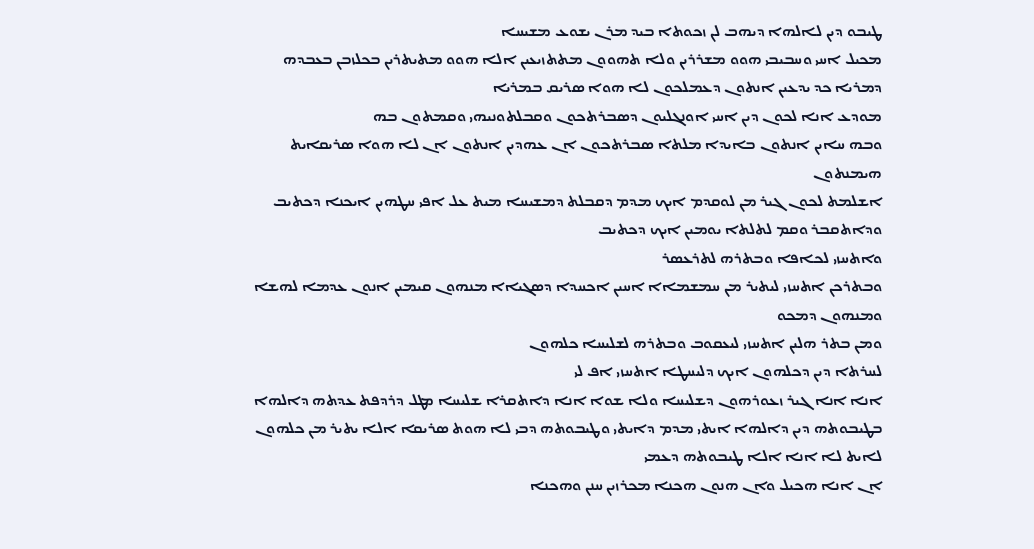ܛܝܒܘ ܕܝܢ ܠܐܠܗܐ ܕܝܗܒ ܠܢ ܙܟܘܬܐ ܒܝܕ ܡܪܢ ܝܫܘܥ ܡܫܝܚܐ
ܡܟܝܠ ܐܚܝ ܘܚܒܝܒܝ ܗܘܘ ܡܫܪܪܝܢ ܘܠܐ ܬܗܘܘܢ ܡܬܬܙܝܥܝܢ ܐܠܐ ܗܘܘ ܡܬܝܬܪܝܢ ܒܟܠܙܒܢ ܒܥܒܕܗ ܕܡܪܝܐ ܟܕ ܝܕܥܝܢ ܐܢܬܘܢ ܕܥܡܠܟܘܢ ܠܐ ܗܘܐ ܣܪܝܩ ܒܡܪܝܐ
ܡܘܕܥ ܐܢܐ ܠܟܘܢ ܕܝܢ ܐܚܝ ܐܘܢܓܠܝܘܢ ܕܣܒܪܬܟܘܢ ܘܩܒܠܬܘܢܝܗܝ ܘܩܡܬܘܢ ܒܗ
ܘܒܗ ܚܐܝܢ ܐܢܬܘܢ ܒܐܝܕܐ ܡܠܬܐ ܣܒܪܬܟܘܢ ܐܢ ܥܗܕܝܢ ܐܢܬܘܢ ܐܢ ܠܐ ܗܘܐ ܣܪܝܩܐܝܬ ܗܝܡܢܬܘܢ
ܐܫܠܡܬ ܠܟܘܢ ܓܝܪ ܡܢ ܠܘܩܕܡ ܐܝܟ ܡܕܡ ܕܩܒܠܬ ܕܡܫܝܚܐ ܡܝܬ ܥܠ ܐܦܝ ܚܛܗܝܢ ܐܝܟܢܐ ܕܟܬܝܒ
ܘܕܐܬܩܒܪ ܘܩܡ ܠܬܠܬܐ ܝܘܡܝܢ ܐܝܟ ܕܟܬܝܒ
ܘܐܬܚܙܝ ܠܟܐܦܐ ܘܒܬܪܗ ܠܬܪܥܣܪ
ܘܒܬܪܟܢ ܐܬܚܙܝ ܠܝܬܝܪ ܡܢ ܚܡܫܡܐܐ ܐܚܝܢ ܐܟܚܕܐ ܕܣܓܝܐܐ ܡܢܗܘܢ ܩܝܡܝܢ ܐܢܘܢ ܥܕܡܐ ܠܗܫܐ ܘܡܢܗܘܢ ܕܡܟܘ
ܘܡܢ ܒܬܪ ܗܠܝܢ ܐܬܚܙܝ ܠܝܥܩܘܒ ܘܒܬܪܗ ܠܫܠܝܚܐ ܟܠܗܘܢ
ܠܚܪܬܐ ܕܝܢ ܕܟܠܗܘܢ ܐܝܟ ܕܠܝܚܛܐ ܐܬܚܙܝ ܐܦ ܠܝ
ܐܢܐ ܐܢܐ ܓܝܪ ܙܥܘܪܗܘܢ ܕܫܠܝܚܐ ܘܠܐ ܫܘܐ ܐܢܐ ܕܐܬܩܪܐ ܫܠܝܚܐ ܡܛܠ ܕܪܕܦܬ ܥܕܬܗ ܕܐܠܗܐ
ܒܛܝܒܘܬܗ ܕܝܢ ܕܐܠܗܐ ܐܝܬܝ ܡܕܡ ܕܐܝܬܝ ܘܛܝܒܘܬܗ ܕܒܝ ܠܐ ܗܘܬ ܣܪܝܩܐ ܐܠܐ ܝܬܝܪ ܡܢ ܟܠܗܘܢ ܠܐܝܬ ܠܐ ܐܢܐ ܐܠܐ ܛܝܒܘܬܗ ܕܥܡܝ
ܐܢ ܐܢܐ ܗܟܝܠ ܘܐܢ ܗܢܘܢ ܗܟܢܐ ܡܟܪܙܝܢ ܚܢܢ ܘܗܟܢܐ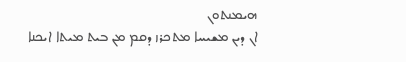ܗܝܡܢܬܘܢ
ܐܢ ܕܝܢ ܡܫܝܚܐ ܡܬܟܪܙ ܕܩܡ ܡܢ ܒܝܬ ܡܝܬܐ ܐܝܟܢܐ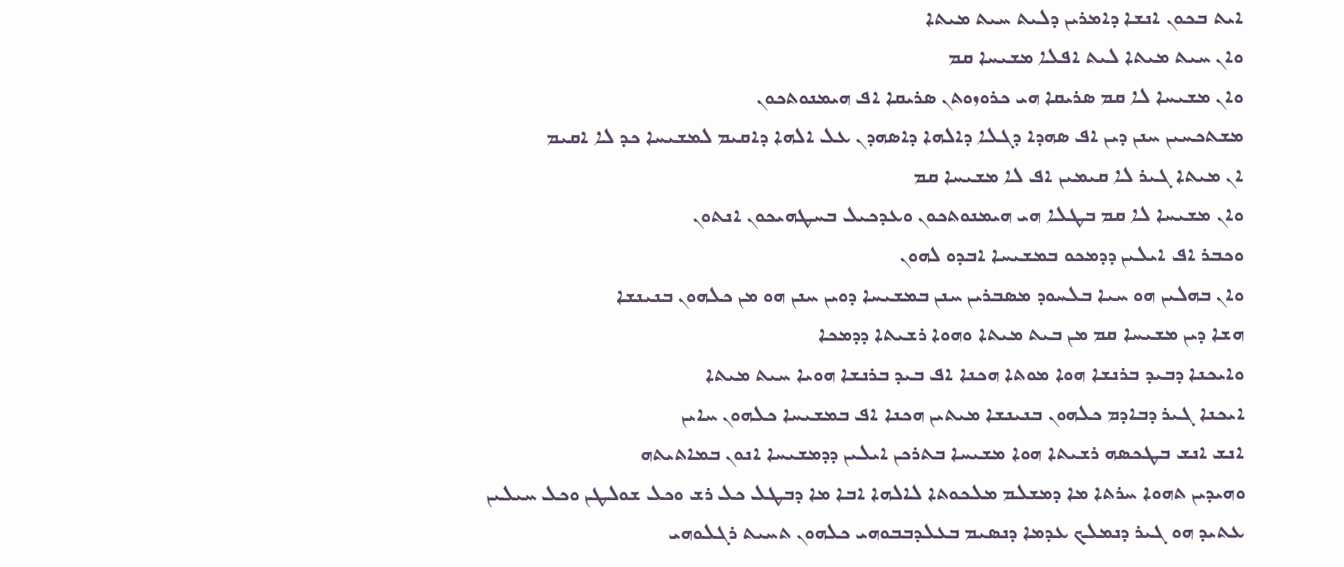ܐܝܬ ܒܟܘܢ ܐܢܫܐ ܕܐܡܪܝܢ ܕܠܝܬ ܚܝܬ ܡܝܬܐ
ܘܐܢ ܚܝܬ ܡܝܬܐ ܠܝܬ ܐܦܠܐ ܡܫܝܚܐ ܩܡ
ܘܐܢ ܡܫܝܚܐ ܠܐ ܩܡ ܣܪܝܩܐ ܗܝ ܟܪܘܙܘܬܢ ܣܪܝܩܐ ܐܦ ܗܝܡܢܘܬܟܘܢ
ܡܫܬܟܚܝܢ ܚܢܢ ܕܝܢ ܐܦ ܣܗܕܐ ܕܓܠܐ ܕܐܠܗܐ ܕܐܣܗܕܢ ܥܠ ܐܠܗܐ ܕܐܩܝܡ ܠܡܫܝܚܐ ܟܕ ܠܐ ܐܩܝܡ
ܐܢ ܡܝܬܐ ܓܝܪ ܠܐ ܩܝܡܝܢ ܐܦ ܠܐ ܡܫܝܚܐ ܩܡ
ܘܐܢ ܡܫܝܚܐ ܠܐ ܩܡ ܒܛܠܐ ܗܝ ܗܝܡܢܘܬܟܘܢ ܘܥܕܟܝܠ ܒܚܛܗܝܟܘܢ ܐܢܬܘܢ
ܘܟܒܪ ܐܦ ܐܝܠܝܢ ܕܕܡܟܘ ܒܡܫܝܚܐ ܐܒܕܘ ܠܗܘܢ
ܘܐܢ ܒܗܠܝܢ ܗܘ ܚܝܐ ܒܠܚܘܕ ܡܣܒܪܝܢ ܚܢܢ ܒܡܫܝܚܐ ܕܘܝܢ ܚܢܢ ܗܘ ܡܢ ܟܠܗܘܢ ܒܢܝܢܫܐ
ܗܫܐ ܕܝܢ ܡܫܝܚܐ ܩܡ ܡܢ ܒܝܬ ܡܝܬܐ ܘܗܘܐ ܪܫܝܬܐ ܕܕܡܟܐ
ܘܐܝܟܢܐ ܕܒܝܕ ܒܪܢܫܐ ܗܘܐ ܡܘܬܐ ܗܟܢܐ ܐܦ ܒܝܕ ܒܪܢܫܐ ܗܘܝܐ ܚܝܬ ܡܝܬܐ
ܐܝܟܢܐ ܓܝܪ ܕܒܐܕܡ ܟܠܗܘܢ ܒܢܝܢܫܐ ܡܝܬܝܢ ܗܟܢܐ ܐܦ ܒܡܫܝܚܐ ܟܠܗܘܢ ܚܐܝܢ
ܐܢܫ ܐܢܫ ܒܛܟܣܗ ܪܫܝܬܐ ܗܘܐ ܡܫܝܚܐ ܒܬܪܟܢ ܐܝܠܝܢ ܕܕܡܫܝܚܐ ܐܢܘܢ ܒܡܐܬܝܬܗ
ܘܗܝܕܝܢ ܬܗܘܐ ܚܪܬܐ ܡܐ ܕܡܫܠܡ ܡܠܟܘܬܐ ܠܐܠܗܐ ܐܒܐ ܡܐ ܕܒܛܠ ܟܠ ܪܫ ܘܟܠ ܫܘܠܛܢ ܘܟܠ ܚܝܠܝܢ
ܥܬܝܕ ܗܘ ܓܝܪ ܕܢܡܠܟ ܥܕܡܐ ܕܢܣܝܡ ܒܥܠܕܒܒܘܗܝ ܟܠܗܘܢ ܬܚܝܬ ܪܓܠܘܗܝ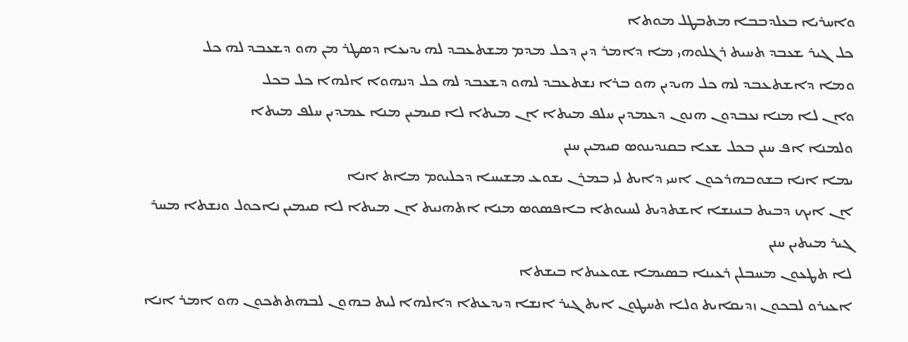ܘܐܚܪܝܐ ܒܥܠܕܒܒܐ ܡܬܒܛܠ ܡܘܬܐ
ܟܠ ܓܝܪ ܫܥܒܕ ܬܚܝܬ ܪܓܠܘܗܝ ܡܐ ܕܐܡܪ ܕܝܢ ܕܟܠ ܡܕܡ ܡܫܬܥܒܕ ܠܗ ܝܕܝܥܐ ܕܣܛܪ ܡܢ ܗܘ ܕܫܥܒܕ ܠܗ ܟܠ
ܘܡܐ ܕܐܫܬܥܒܕ ܠܗ ܟܠ ܗܝܕܝܢ ܗܘ ܒܪܐ ܢܫܬܥܒܕ ܠܗܘ ܕܫܥܒܕ ܠܗ ܟܠ ܕܢܗܘܐ ܐܠܗܐ ܟܠ ܒܟܠ
ܘܐܢ ܠܐ ܡܢܐ ܢܥܒܕܘܢ ܗܢܘܢ ܕܥܡܕܝܢ ܚܠܦ ܡܝܬܐ ܐܢ ܡܝܬܐ ܠܐ ܩܝܡܝܢ ܡܢܐ ܥܡܕܝܢ ܚܠܦ ܡܝܬܐ
ܘܠܡܢܐ ܐܦ ܚܢܢ ܒܟܠ ܫܥܐ ܒܩܢܕܝܢܘܣ ܩܝܡܝܢ ܚܢܢ
ܝܡܐ ܐܢܐ ܒܫܘܒܗܪܟܘܢ ܐܚܝ ܕܐܝܬ ܠܝ ܒܡܪܢ ܝܫܘܥ ܡܫܝܚܐ ܕܟܠܝܘܡ ܡܐܬ ܐܢܐ
ܐܢ ܐܝܟ ܕܒܝܬ ܒܢܝܢܫܐ ܐܫܬܕܝܬ ܠܚܝܘܬܐ ܒܐܦܣܘܣ ܡܢܐ ܐܬܗܢܝܬ ܐܢ ܡܝܬܐ ܠܐ ܩܝܡܝܢ ܢܐܟܘܠ ܘܢܫܬܐ ܡܚܪ ܓܝܪ ܡܝܬܝܢ ܚܢܢ
ܠܐ ܬܛܥܘܢ ܡܚܒܠܢ ܪܥܝܢܐ ܒܣܝܡܐ ܫܘܥܝܬܐ ܒܝܫܬܐ
ܐܥܝܪܘ ܠܒܟܘܢ ܙܕܝܩܐܝܬ ܘܠܐ ܬܚܛܘܢ ܐܝܬ ܓܝܪ ܐܢܫܐ ܕܝܕܥܬܐ ܕܐܠܗܐ ܠܝܬ ܒܗܘܢ ܠܒܗܬܬܟܘܢ ܗܘ ܐܡܪ ܐܢܐ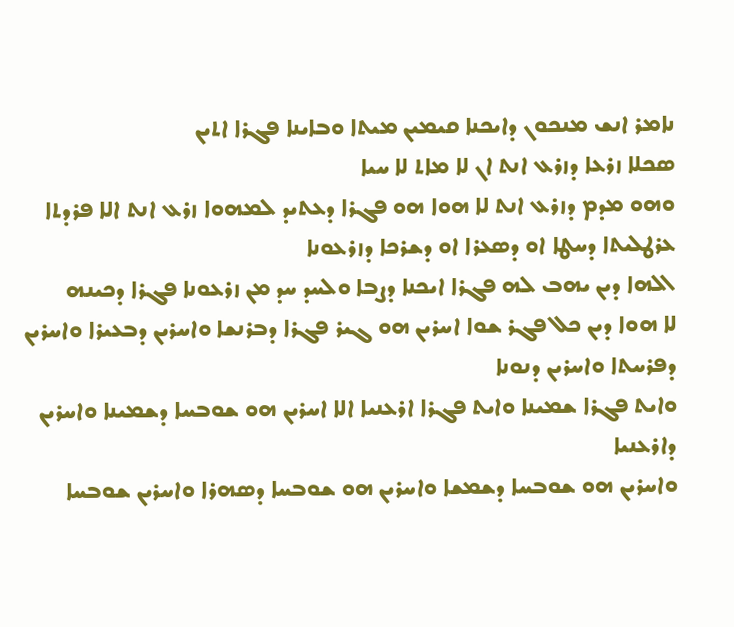ܢܐܡܪ ܐܢܫ ܡܢܟܘܢ ܕܐܝܟܢܐ ܩܝܡܝܢ ܡܝܬܐ ܘܒܐܝܢܐ ܦܓܪܐ ܐܬܝܢ
ܣܟܠܐ ܙܪܥܐ ܕܙܪܥ ܐܢܬ ܐܢ ܠܐ ܡܐܬ ܠܐ ܚܝܐ
ܘܗܘ ܡܕܡ ܕܙܪܥ ܐܢܬ ܠܐ ܗܘܐ ܗܘ ܦܓܪܐ ܕܥܬܝܕ ܠܡܗܘܐ ܙܪܥ ܐܢܬ ܐܠܐ ܦܪܕܬܐ ܥܪܛܠܝܬܐ ܕܚܛܐ ܐܘ ܕܣܥܪܐ ܐܘ ܕܫܪܟܐ ܕܙܪܥܘܢܐ
ܐܠܗܐ ܕܝܢ ܝܗܒ ܠܗ ܦܓܪܐ ܐܝܟܢܐ ܕܨܒܐ ܘܠܚܕ ܚܕ ܡܢ ܙܪܥܘܢܐ ܦܓܪܐ ܕܟܝܢܗ
ܠܐ ܗܘܐ ܕܝܢ ܟܠ ܦܓܪ ܫܘܐ ܐܚܪܝܢ ܗܘ ܓܝܪ ܦܓܪܐ ܕܒܪܢܫܐ ܘܐܚܪܝܢ ܕܒܥܝܪܐ ܘܐܚܪܝܢ ܕܦܪܚܬܐ ܘܐܚܪܝܢ ܕܢܘܢܐ
ܘܐܝܬ ܦܓܪܐ ܫܡܝܢܐ ܘܐܝܬ ܦܓܪܐ ܐܪܥܢܝܐ ܐܠܐ ܐܚܪܝܢ ܗܘ ܫܘܒܚܐ ܕܫܡܝܢܐ ܘܐܚܪܝܢ ܕܐܪܥܢܝܐ
ܘܐܚܪܝܢ ܗܘ ܫܘܒܚܐ ܕܫܡܫܐ ܘܐܚܪܝܢ ܗܘ ܫܘܒܚܐ ܕܣܗܪܐ ܘܐܚܪܝܢ ܫܘܒܚܐ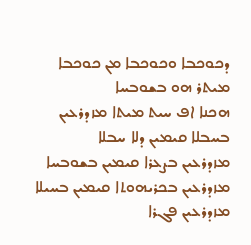ܕܟܘܟܒܐ ܘܟܘܟܒܐ ܡܢ ܟܘܟܒܐ ܡܝܬܪ ܗܘ ܒܫܘܒܚܐ
ܗܟܢܐ ܐܦ ܚܝܬ ܡܝܬܐ ܡܙܕܪܥܝܢ ܒܚܒܠܐ ܩܝܡܝܢ ܕܠܐ ܚܒܠܐ
ܡܙܕܪܥܝܢ ܒܨܥܪܐ ܩܝܡܝܢ ܒܫܘܒܚܐ ܡܙܕܪܥܝܢ ܒܟܪܝܗܘܬܐ ܩܝܡܝܢ ܒܚܝܠܐ
ܡܙܕܪܥܝܢ ܦܓܪܐ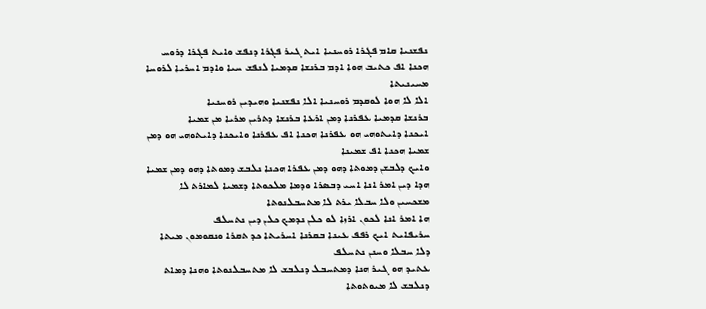ܢܦܫܢܝܐ ܩܐܡ ܦܓܪܐ ܪܘܚܢܝܐ ܐܝܬ ܓܝܪ ܦܓܪܐ ܕܢܦܫ ܘܐܝܬ ܦܓܪܐ ܕܪܘܚ
ܗܟܢܐ ܐܦ ܟܬܝܒ ܗܘܐ ܐܕܡ ܒܪܢܫܐ ܩܕܡܝܐ ܠܢܦܫ ܚܝܐ ܘܐܕܡ ܐܚܪܝܐ ܠܪܘܚܐ ܡܚܝܢܝܬܐ
ܐܠܐ ܠܐ ܗܘܐ ܠܘܩܕܡ ܪܘܚܢܝܐ ܐܠܐ ܢܦܫܢܝܐ ܘܗܝܕܝܢ ܪܘܚܢܝܐ
ܒܪܢܫܐ ܩܕܡܝܐ ܥܦܪܢܐ ܕܡܢ ܐܪܥܐ ܒܪܢܫܐ ܕܬܪܝܢ ܡܪܝܐ ܡܢ ܫܡܝܐ
ܐܝܟܢܐ ܕܐܝܬܘܗܝ ܗܘ ܥܦܪܢܐ ܗܟܢܐ ܐܦ ܥܦܪܢܐ ܘܐܝܟܢܐ ܕܐܝܬܘܗܝ ܗܘ ܕܡܢ ܫܡܝܐ ܗܟܢܐ ܐܦ ܫܡܝܢܐ
ܘܐܝܟ ܕܠܒܫܢ ܕܡܘܬܐ ܕܗܘ ܕܡܢ ܥܦܪܐ ܗܟܢܐ ܢܠܒܫ ܕܡܘܬܐ ܕܗܘ ܕܡܢ ܫܡܝܐ
ܗܕܐ ܕܝܢ ܐܡܪ ܐܢܐ ܐܚܝ ܕܒܣܪܐ ܘܕܡܐ ܡܠܟܘܬܐ ܕܫܡܝܐ ܠܡܐܪܬ ܠܐ ܡܫܟܚܝܢ ܘܠܐ ܚܒܠܐ ܝܪܬ ܠܐ ܡܬܚܒܠܢܘܬܐ
ܗܐ ܐܡܪ ܐܢܐ ܠܟܘܢ ܐܪܙܐ ܠܘ ܟܠܢ ܢܕܡܟ ܟܠܢ ܕܝܢ ܢܬܚܠܦ
ܚܪܝܦܐܝܬ ܐܝܟ ܪܦܦ ܥܝܢܐ ܒܩܪܢܐ ܐܚܪܝܬܐ ܟܕ ܬܩܪܐ ܘܢܩܘܡܘܢ ܡܝܬܐ ܕܠܐ ܚܒܠܐ ܘܚܢܢ ܢܬܚܠܦ
ܥܬܝܕ ܗܘ ܓܝܪ ܗܢܐ ܕܡܬܚܒܠ ܕܢܠܒܫ ܠܐ ܡܬܚܒܠܢܘܬܐ ܘܗܢܐ ܕܡܐܬ ܕܢܠܒܫ ܠܐ ܡܝܘܬܘܬܐ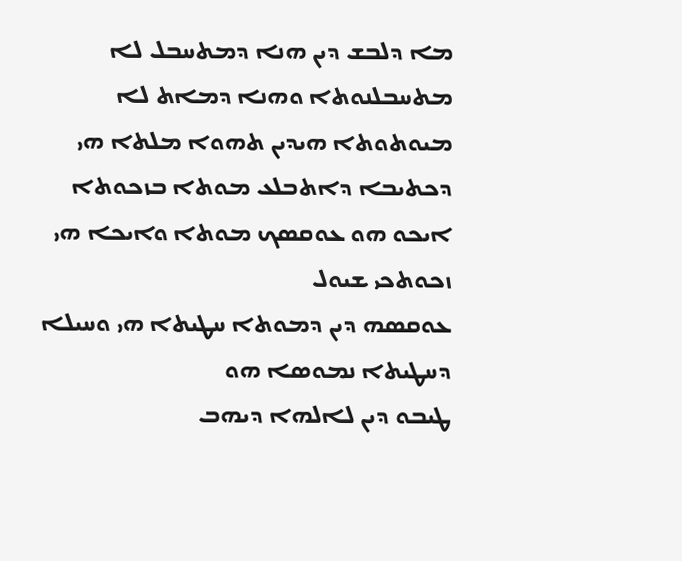ܡܐ ܕܠܒܫ ܕܝܢ ܗܢܐ ܕܡܬܚܒܠ ܠܐ ܡܬܚܒܠܢܘܬܐ ܘܗܢܐ ܕܡܐܬ ܠܐ ܡܝܘܬܘܬܐ ܗܝܕܝܢ ܬܗܘܐ ܡܠܬܐ ܗܝ ܕܟܬܝܒܐ ܕܐܬܒܠܥ ܡܘܬܐ ܒܙܟܘܬܐ
ܐܝܟܘ ܗܘ ܥܘܩܣܟ ܡܘܬܐ ܘܐܝܟܐ ܗܝ ܙܟܘܬܟܝ ܫܝܘܠ
ܥܘܩܣܗ ܕܝܢ ܕܡܘܬܐ ܚܛܝܬܐ ܗܝ ܘܚܝܠܐ ܕܚܛܝܬܐ ܢܡܘܣܐ ܗܘ
ܛܝܒܘ ܕܝܢ ܠܐܠܗܐ ܕܝܗܒ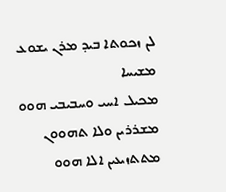ܠܢ ܙܟܘܬܐ ܒܝܕ ܡܪܢ ܝܫܘܥ ܡܫܝܚܐ
ܡܟܝܠ ܐܚܝ ܘܚܒܝܒܝ ܗܘܘ ܡܫܪܪܝܢ ܘܠܐ ܬܗܘܘܢ ܡܬܬܙܝܥܝܢ ܐܠܐ ܗܘܘ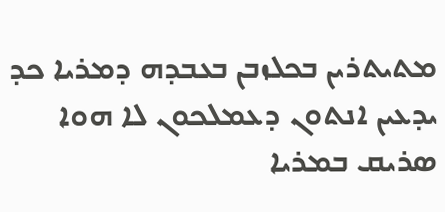ܡܬܝܬܪܝܢ ܒܟܠܙܒܢ ܒܥܒܕܗ ܕܡܪܝܐ ܟܕ ܝܕܥܝܢ ܐܢܬܘܢ ܕܥܡܠܟܘܢ ܠܐ ܗܘܐ ܣܪܝܩ ܒܡܪܝܐ